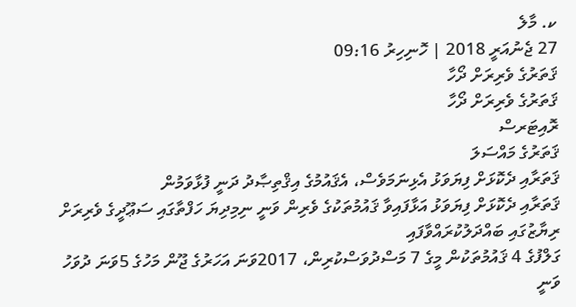ކ. މާލެ
27 ޖެނުއަރީ 2018 | ހޮނިހިރު 09:16
ޤަތަރުގެ ވެރިރަށް ދޯހާ
ޤަތަރުގެ ވެރިރަށް ދޯހާ
ރޮއިޓަރސް
ޤަތަރުގެ މައްސަލަ
ޤަތަރާއި ދެކޮޅަށް ފިޔަވަޅު އެޅިނަމަވެސް، އެޤައުމުގެ އިޤްތިޞާދު ދަނީ ފުޅާވަމުން
ޤަތަރާއި ދެކޮޅަށް ފިޔަވަޅު އަޅާފައިވާ ޤައުމުތަކުގެ ވެރިން ވަނީ ނިމިދިޔަ ހަފްތާގައި ސަޢޫދީގެ ވެރިރަށް ރިޔާޒުގައި ބައްދަލުކުރައްވާފައި
ގަލްފުގެ 4 ޤައުމުތަކުން މީގެ 7 މަސްދުވަސްކުރިން، 2017ވަނަ އަހަރުގެ ޖޫން މަހުގެ 5ވަނަ ދުވަހު ވަނީ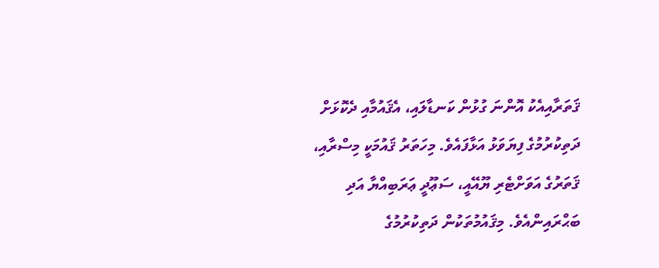ޤަތަރާއިއެކު އޮންނަ ގުޅުން ކަނޑާލައި، އެޤައުމާއި ދެކޮޅަށް ދަތިކުރުމުގެ ފިޔަވަޅު އަޅާފައެވެ. މިހަތަރު ޤައުމަކީ މިސްރާއި، ޤަތަރުގެ އަވަށްޓެރި ޔޫއޭއީ، ސަޢޫދީ ޢަރަބިއްޔާ އަދި ބަޙްރައިންއެވެ. މިޤައުމުތަކުން ދަތިކުރުމުގެ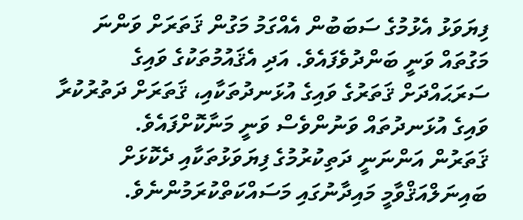ފިޔަވަޅު އެޅުމުގެ ސަބަބުން އެއްގަމު މަގުން ޤަތަރަށް ވަންނަ މަގުތައް ވަނީ ބަންދުވެފައެވެ. އަދި އެޤައުމުތަކުގެ ވައިގެ ސަރަޙައްދަށް ޤަތަރުގެ ވައިގެ އުޅަނދުތަކާއި، ޤަތަރަށް ދަތުރުކުރާ ވައިގެ އުޅަނދުތައް ވަނުންވެސް ވަނީ މަނާކޮށްފައެވެ.
ޤަތަރުން އަންނަނީ ދަތިކުރުމުގެ ފިޔަވަޅުތަކާއި ދެކޮޅަށް ބައިނަލްއަޤްވާމީ މައިދާނުގައި މަސައްކަތްކުރަމުންނެވެ.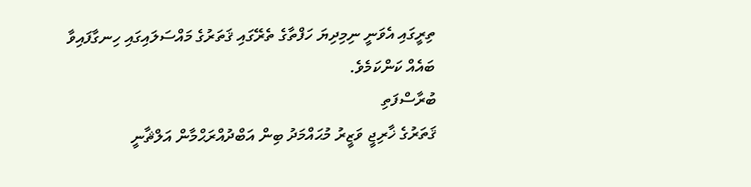ތިރީގައި އެވަނީ ނިމިދިޔަ ހަފްތާގެ ތެރޭގައި ޤަތަރުގެ މައްސަލައިގައި ހިނގާފައިވާ ބައެއް ކަންކަމެވެ.
ބުރާސްފަތި
ޤަތަރުގެ ޚާރިޖީ ވަޒީރު މުޙައްމަދު ބިން އަބްދުއްރަޙްމާން އަލްޘާނީ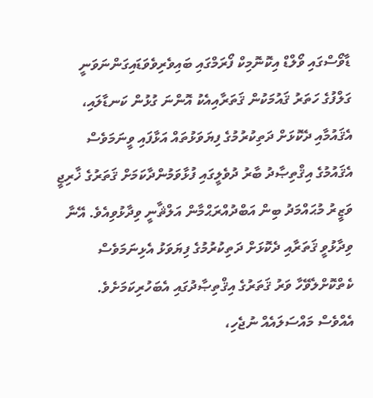ޑާވޯސްގައި ވޯލްޑް އިކޮނޮމިކް ފޯރަމްގައި ބައިވެރިވެވަޑައިގަންނަވަނީ
ގަލްފުގެ ހަތަރު ޤައުމަކުން ޤަތަރާއިއެކު އޮންނަ ގުޅުން ކަނޑާލައި، އެޤައުމާއި ދެކޮޅަށް ދަތިކުރުމުގެ ފިޔަވަޅުތައް އަޅާފައި ވީނަމަވެސް އެޤައުމުގެ އިޤްތިޞާދު ބާރު ދުވެލީގައި ފުޅާވަމުންދާކަމަށް ޤަތަރުގެ ޚާރިޖީ ވަޒީރު މުޙައްމަދު ބިން އަބްދުއްރަޙްމާން އަލްޘާނީ ވިދާޅުވިއެވެ. އޭނާ ވިދާޅުވީ ޤަތަރާއި ދެކޮޅަށް ދަތިކުރުމުގެ ފިޔަވަޅު އެޅިނަމަވެސް ކެތްކޮށްލެވޭހާ ވަރު ޤަތަރުގެ އިޤްތިޞާދުގައި އެބަހުރިކަމަށެވެ.
އެއްވެސް މައްސަލައެއް ނުޖެހި،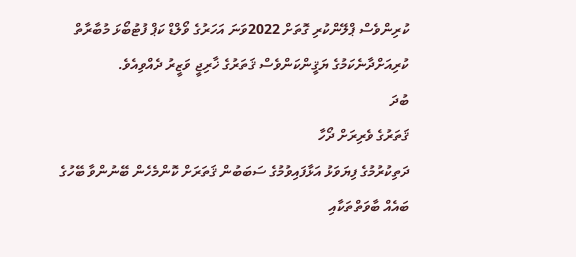ކުރިންވެސް ޕްލޭންކުރި ގޮތަށް 2022ވަނަ އަހަރުގެ ވޯލްޑް ކަޕް ފުޓުބޯޅަ މުބާރާތް ކުރިއަށްދާނެކަމުގެ ޔަޤީންކަންވެސް ޤަތަރުގެ ޚާރިޖީ ވަޒީރު ދެއްވިއެވެ.
ބުދަ
ޤަތަރުގެ ވެރިރަށް ދޯހާ
ދަތިކުރުމުގެ ފިޔަވަޅު އަޅާފައިވުމުގެ ސަބަބުން ޤަތަރަށް ކޮންމެހެން ބޭނުންވާ ބޭހުގެ ބައެއް ބާވަތްތަކާއި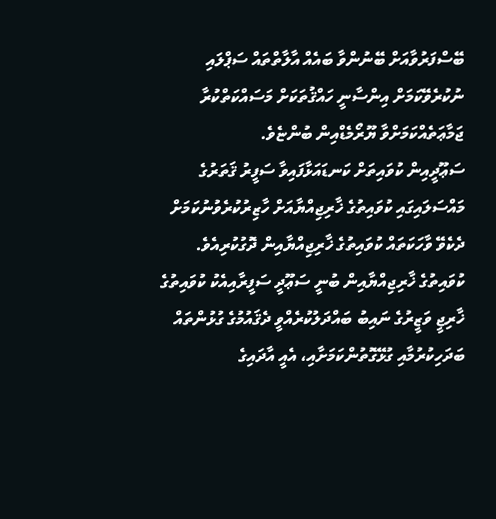ބޭސްފަރުވާއަށް ބޭނުންވާ ބައެއް އާލާތްތައް ސަޕްލައި ނުކުރެވޭކަމަށް އިންސާނީ ހައްޤުތަކަށް މަސައްކަތްކުރާ ޖަމާޢަތެއްކަމަށްވާ ޔޫރޯމެޑްއިން ބުންޏެވެ.
ސަޢޫދީއިން ކުވައިތަށް ކަނޑައަޅާފައިވާ ސަފީރު ޤަތަރުގެ މައްސަލައިގައި ކުވައިތުގެ ޚާރިޖިއްޔާއަށް ހާޒިރުކުރެވުނުކަމަށް ދެކެވޭ ވާހަކަތައް ކުވައިތުގެ ޚާރިޖިއްޔާއިން ދޮގުކުރިއެވެ. ކުވައިތުގެ ޚާރިޖިއްޔާއިން ބުނީ ސަޢޫދީ ސަފީރާއިއެކު ކުވައިތުގެ ޚާރިޖީ ވަޒީރުގެ ނައިބު ބައްދަލުކުރެއްވީ ދެޤައުމުގެ ގުޅުންތައް ބަދަހިކުރުމާއި ގުޅޭގޮތުންކަމަށާއި، އެއީ އާދައިގެ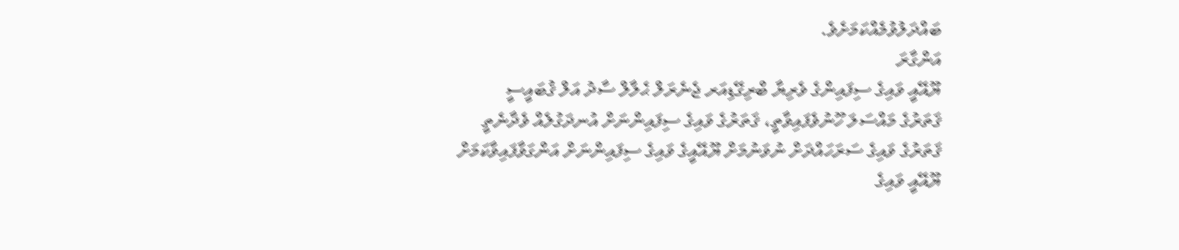ބައްދަލުވުމެއްކަމަށެވެ.
އަންގާރަ
ޔޫއޭއީ ވައިގެ ސިފައިންގެ ވެރިޔާ ބްރިގޭޑިއަރ ޖެނެރަލް ޙެލާލް ސާދު އަލް ޤުބައީސީ
ޤަތަރުގެ މައްސަލަ ހޫނުވެފައިވާތީ، ޤަތަރުގެ ވައިގެ ސިފައިންނަށް އުނދަގުލެއް ވެދާނެތީ ޤަތަރުގެ ވައިގެ ސަރަހައްދަށް ނުވަނުމަށް ޔޫއޭއީގެ ވައިގެ ސިފައިންނަށް އަންގަވާފައިވާކަމަށް ޔޫއޭއީ ވައިގެ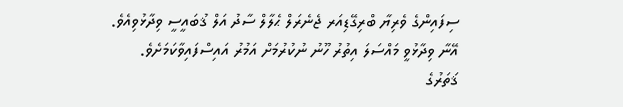ސިފައިންގެ ވެރިޔާ ބްރިގޭޑިއަރ ޖެނެރަލް ޙެލާލް ސާދު އަލް ޤުބައީސީ ވިދާޅުވިއެވެ. އޭނާ ވިދާޅުވީ މައްސަލަ އިތުރު ހޫނު ނުކުރުމަށް އަމުރު އައިސްފައިވާކަމަށެވެ. ޤަތަރުގެ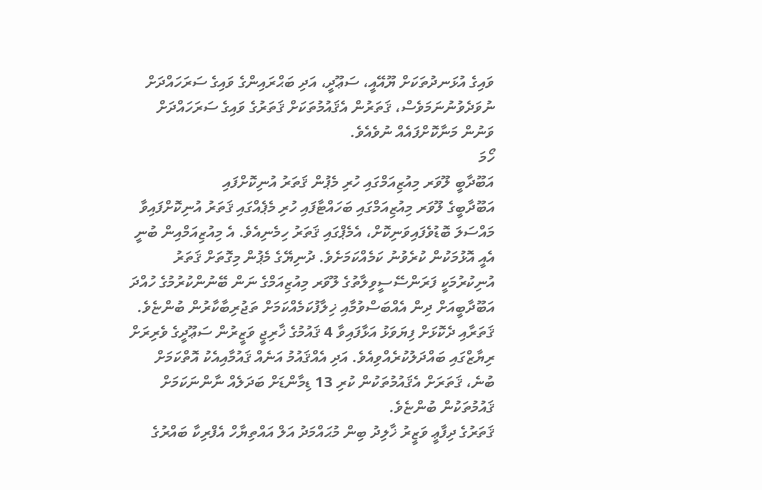ވައިގެ އުޅަނދުތަކަށް ޔޫއޭއީ، ސަޢޫދީ، އަދި ބަޙްރައިންގެ ވައިގެ ސަރަހައްދަށް ނުވަދެވުނުނަމަވެސް، ޤަތަރުން އެޤައުމުތަކަށް ޤަތަރުގެ ވައިގެ ސަރަހައްދަށް ވަނުން މަނާކޮށްފައެއް ނުވެއެވެ.
ހޯމަ
އަބޫދާބީ ލޫވަރ މިއުޒިއަމްގައި ހުރި މެޕުން ޤަތަރު އުނިކޮށްފައި
އަބޫދާބީގެ ލޫވަރ މިއުޒިއަމްގައި ބަހައްޓާފައި ހުރި މެޕެއްގައި ޤަތަރު އުނިކޮށްފައިވާ މައްސަލަ ބޮޑުވެފައިވަނިކޮށް، އެމެޕްގައި ޤަތަރު ހިމެނިއެވެ. އެ މިއުޒިއަމްއިން ބުނީ އެއީ އޮޅުމަކުން ކުރެވުނު ކަމެއްކަމަށެވެ. ދުނިޔޭގެ މެޕުން މިގޮތަށް ޤަތަރު އުނިކުރުމަކީ ފަރަންސޭސީވިލާތުގެ ލޫވަރ މިއުޒިއަމްގެ ނަން ބޭނުންކުރުމުގެ ހުއްދަ އަބޫދާބީއަށް ދިން އެއްބަސްވުމާއި ޚިލާފުކަމެއްކަމަށް ތަޖުރިބާކާރުން ބުންޏެވެ.
ޤަތަރާއި ދެކޮޅަށް ފިޔަވަޅު އަޅާފައިވާ 4 ޤައުމުގެ ޚާރިޖީ ވަޒީރުން ސަޢޫދީގެ ވެރިރަށް ރިޔާޒްގައި ބައްދަލުކުރެއްވިއެވެ. އަދި އެއްޤައުމު އަނެއް ޤައުމާއިއެކު އޮތްކަމަށް ބުނެ، ޤަތަރަށް އެޤައުމުތަކުން ކުރި 13 ޑިމާންޑަށް ބަދަލެއް ނާންނަކަމަށް ޤައުމުތަކުން ބުންޏެވެ.
ޤަތަރުގެ ދިފާޢީ ވަޒީރު ޚާލިދު ބިން މުޙައްމަދު އަލް އައްތިޔާހް އެފްރިކާ ބައްރުގެ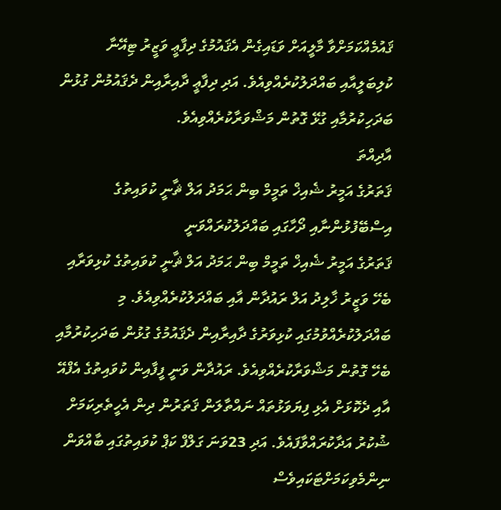ޤައުމެއްކަމަށްވާ މާލީއަށް ވަޑައިގެން އެޤައުމުގެ ދިފާޢީ ވަޒީރު ޓިއޭނާ ކުލިބަލީއާއި ބައްދަލުކުރެއްވިއެވެ. އަދި ދިފާޢީ ދާއިރާއިން ދެޤައުމުން ގުޅުން ބަދަހިކުރުމާއި ގުޅޭ ގޮތުން މަޝްވަރާކުރެއްވިއެވެ.
އާދިއްތަ
ޤަތަރުގެ އަމީރު ޝެއިޚް ތަމީމް ބިން ޙަމަދު އަލް ޘާނީ ކުވައިތުގެ އިސްބޭފުޅުންނާއި ދޯހާގައި ބައްދަލުކުރައްވަނީ
ޤަތަރުގެ އަމީރު ޝެއިޚް ތަމީމް ބިން ޙަމަދު އަލް ޘާނީ ކުވައިތުގެ ކުޅިވަރާއި ބެހޭ ވަޒީރު ޚާލިދު އަލް ރައުދާން އާއި ބައްދަލުކުރެއްވިއެވެ. މި ބައްދަލުކުރެއްވުމުގައި ކުޅިވަރުގެ ދާއިރާއިން ދެޤައުމުގެ ގުޅުން ބަދަހިކުރުމާއި ބެހޭ ގޮތުން މަޝްވަރާކުރެއްވިއެވެ. ރައުދާން ވަނީ ފީފާއިން ކުވައިތުގެ އެފްއޭ އާއި ދެކޮޅަށް އެޅި ފިޔަވަޅުތައް ނައްތާލަން ޤަތަރުން ދިން އެހީތެރިކަމަށް ޝުކުރު އަދާކުރައްވާފައެވެ. އަދި 23ވަނަ ގަލްފް ކަޕް ކުވައިތުގައި ބާއްވަން ނިންމެވިކަމަށްޓަކައިވެސް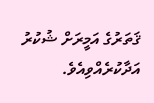ޤަތަރުގެ އަމީރަށް ޝުކުރު އަދާކުރެއްވިއެވެ.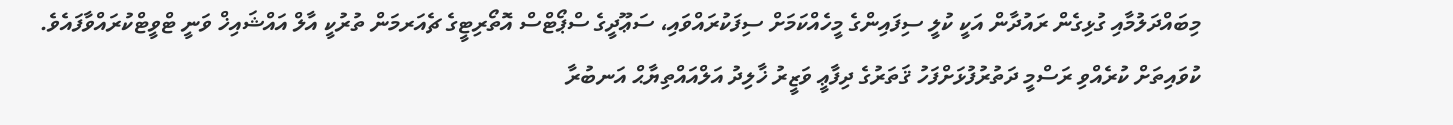މިބައްދަލުމާއި ގުޅިގެން ރައުދާން އަކީ ކުލީ ސިފައިންގެ މީހެއްކަމަށް ސިފަކުރައްވައި، ސަޢޫދީގެ ސްޕޯޓްސް އޮތޯރިޓީގެ ޗެއަރމަން ތުރުކީ އާލް އައްޝައިޚް ވަނީ ޓްވީޓްކުރައްވާފައެވެ.
ކުވައިތަށް ކުރެއްވި ރަސްމީ ދަތުރުފުޅަށްފަހު ޤަތަރުގެ ދިފާޢީ ވަޒީރު ޚާލިދު އަލްއައްތިޔާޙް އަނބުރާ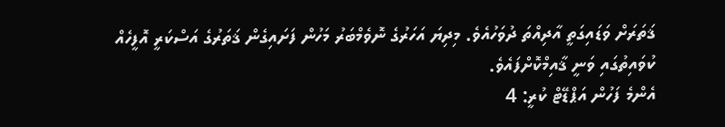ޤަތަރަށް ވަޑައިގަތީ އާދިއްތަ ދުވަހުއެވެ. މިދިޔަ އަހަރުގެ ނޮވެމްބަރު މަހުން ފަށައިގެން ޤަތަރުގެ އަސްކަރީ އޮފީހެއް ކުވައިތުގައި ވަނީ ޤާއިމްކޮށްފައެވެ.
އެންމެ ފަހުން އަޕްޑޭޓް ކުރީ: 4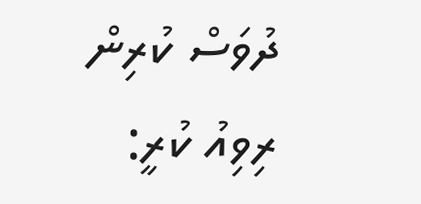ދުވަސް ކުރިން
ރިވިއު ކުރީ: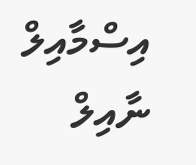އިސްމާއިލް ނާއިލް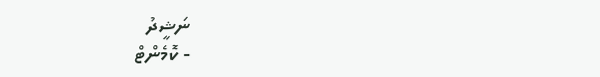ނަޝީދު
- ކޮމެންޓް